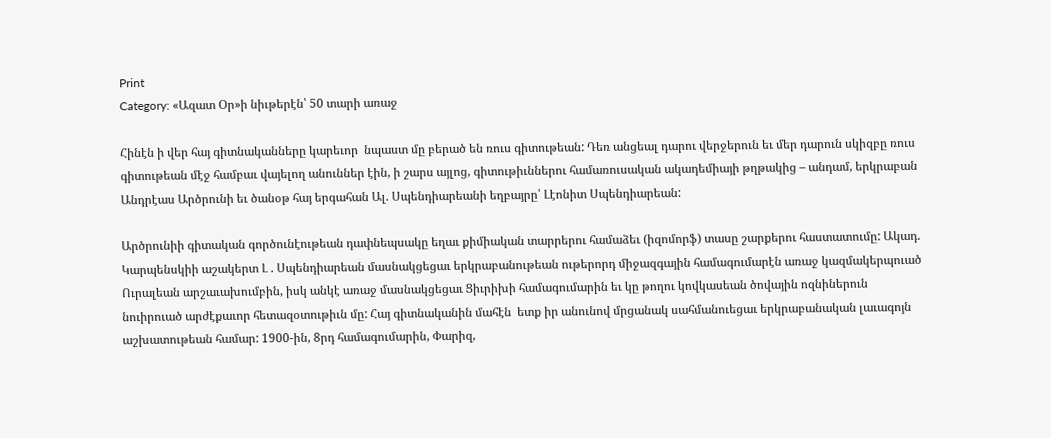Print
Category: «Ազատ Օր»ի նիւթերէն՝ 50 տարի առաջ

Հինէն ի վեր հայ գիտնականները կարեւոր  նպաստ մը բերած են ռուս գիտութեան: Դեռ անցեալ դարու վերջերուն եւ մեր դարուն սկիզբը ռուս գիտութեան մէջ համբաւ վայելող անուններ էին, ի շարս այլոց, գիտութիւններու համառուսական ակադեմիայի թղթակից – անդամ, երկրաբան Անդրէաս Արծրունի եւ ծանօթ հայ երգահան Ալ. Սպենդիարեանի եղբայրը՝ Լէոնիտ Սպենդիարեան:

Արծրունիի գիտական գործունէութեան դափնեպսակը եղաւ քիմիական տարրերու համաձեւ (իզոմորֆ) տասը շարքերու հաստատումը: Ակադ. Կարպենսկիի աշակերտ Լ . Սպենդիարեան մասնակցեցաւ երկրաբանութեան ութերորդ միջազգային համագումարէն առաջ կազմակերպուած Ուրալեան արշաւախումբին, իսկ անկէ առաջ մասնակցեցաւ Ցիւրիխի համագումարին եւ կը թողու կովկասեան ծովային ոզնիներուն նուիրուած արժէքաւոր հետազօտութիւն մը: Հայ գիտնականին մահէն  ետք իր անունով մրցանակ սահմանուեցաւ երկրաբանական լաւագոյն աշխատութեան համար: 1900-ին, 8րդ համագումարին, Փարիզ,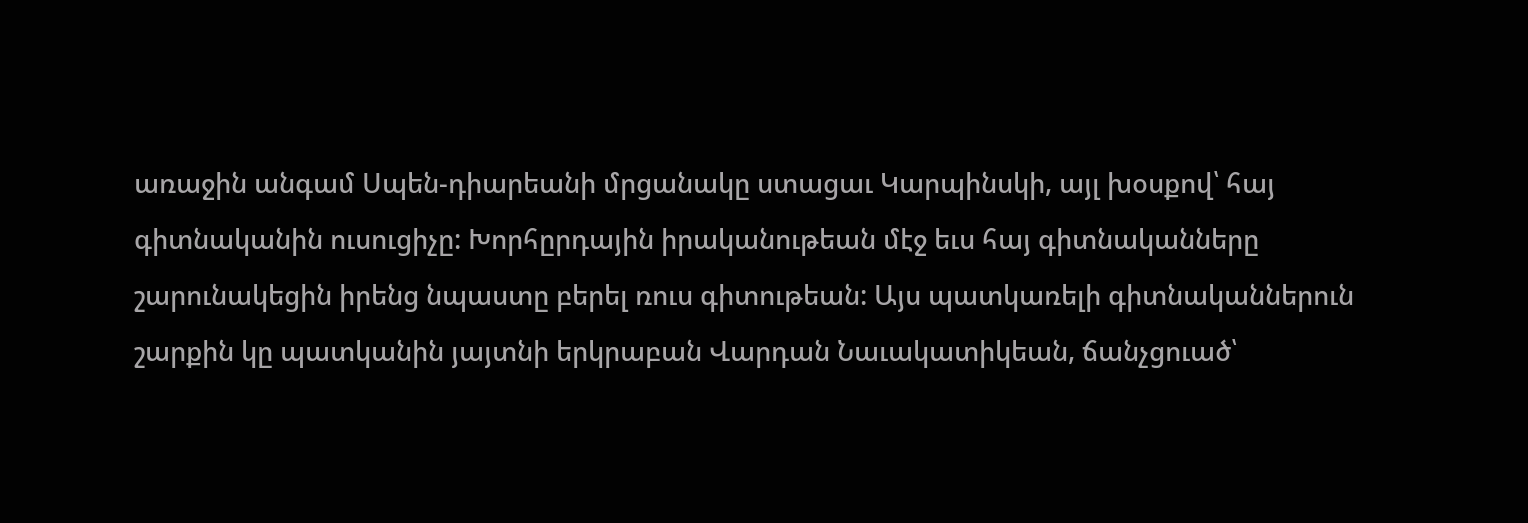առաջին անգամ Սպեն-դիարեանի մրցանակը ստացաւ Կարպինսկի, այլ խօսքով՝ հայ գիտնականին ուսուցիչը: Խորհըրդային իրականութեան մէջ եւս հայ գիտնականները շարունակեցին իրենց նպաստը բերել ռուս գիտութեան: Այս պատկառելի գիտնականներուն շարքին կը պատկանին յայտնի երկրաբան Վարդան Նաւակատիկեան, ճանչցուած՝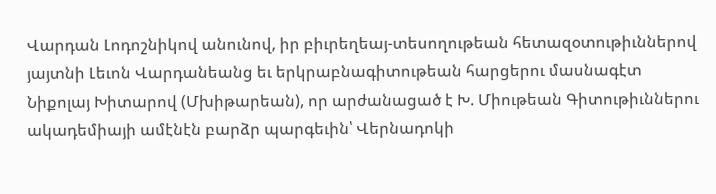Վարդան Լոդոշնիկով անունով, իր բիւրեղեայ-տեսողութեան հետազօտութիւններով յայտնի Լեւոն Վարդանեանց եւ երկրաբնագիտութեան հարցերու մասնագէտ Նիքոլայ Խիտարով (Մխիթարեան), որ արժանացած է Խ. Միութեան Գիտութիւններու ակադեմիայի ամէնէն բարձր պարգեւին՝ Վերնադոկի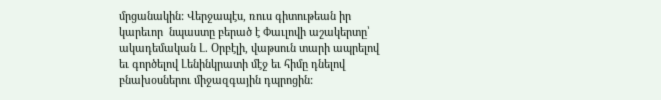մրցանակին: Վերջապէս, ռուս գիտութեան իր կարեւոր  նպաստը բերած է Փաւլովի աշակերտը՝ ակադեմական Լ. Օրբէլի, վաթսուն տարի ապրելով եւ գործելով Լենինկրատի մէջ եւ հիմը դնելով բնախօսներու միջազգային դպրոցին: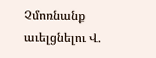Չմոռնանք աւելցնելու Վ.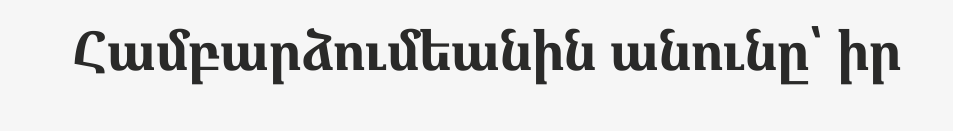Համբարձումեանին անունը՝ իր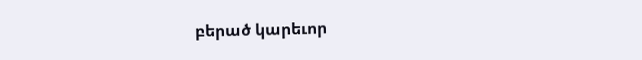բերած կարեւոր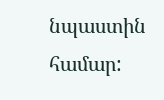նպաստին համար: